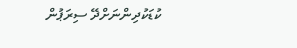ކުޑަކުދިންނަށްދޭ ސިރަޕުން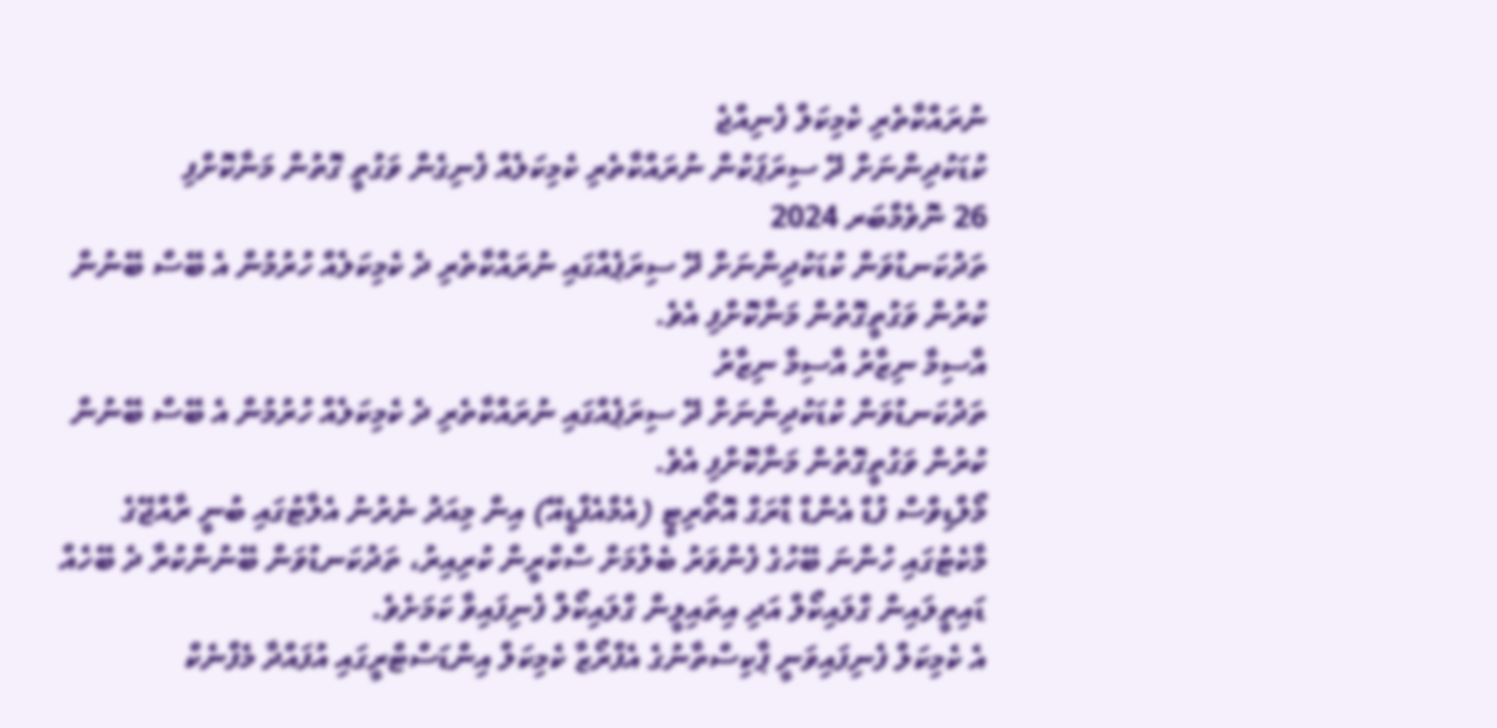ނުރައްކާތެރި ކެމިކަލް ފެނިއްޖެ
ކުޑަކުދިންނަށް ދޭ ސިރަޕަކުން ނުރައްކާތެރި ކެމިކަލެއް ފެނިގެން ވަގުތީ ގޮތުން މަނާކޮށްފި
26 ނޮވެމްބަރ 2024
ތަދުކަނޑުވަން ކުޑަކުދިންނަށް ދޭ ސިރަޕެއްގައި ނުރައްކާތެރި ދެ ކެމިކަލެއް ހުރުމުން އެ ބޭސް ބޭނުން ކުރުން ވަގުތީގޮތުން މަނާކޮށްފި އެވެ.
އާސިމާ ނިޒާރު އާސިމާ ނިޒާރު
ތަދުކަނޑުވަން ކުޑަކުދިންނަށް ދޭ ސިރަޕެއްގައި ނުރައްކާތެރި ދެ ކެމިކަލެއް ހުރުމުން އެ ބޭސް ބޭނުން ކުރުން ވަގުތީގޮތުން މަނާކޮށްފި އެވެ.
މޯލްޑިވްސް ފުޑް އެންޑް ޑްރަގް އޮތޯރިޓީ (އެމްއެފްޑީއޭ) އިން މިއަދު ނެރުނު އެލާޓުގައި ބުނީ ރާއްޖޭގެ މާކެޓުގައި ހުންނަ ބޭހުގެ ފެންވަރު ބެލުމަށް ސްކްރީން ކުރިއިރު، ތަދުކަނޑުވަން ބޭނުންކުރާ ދެ ބޭހެއް ޑައިތީލައިން ގްލައިކޯލް އަދި އިތައިލީން ގްލައިކޯލް ފެނިފައިވާ ކަމަށެވެ.
އެ ކެމިކަލް ފެނިފައިވަނީ ޕާކިސްތާނުގެ އެފްރޯޒާ ކެމިކަލް އިންޑަސްޓްރީގައި އުފައްދާ މެފްނެކް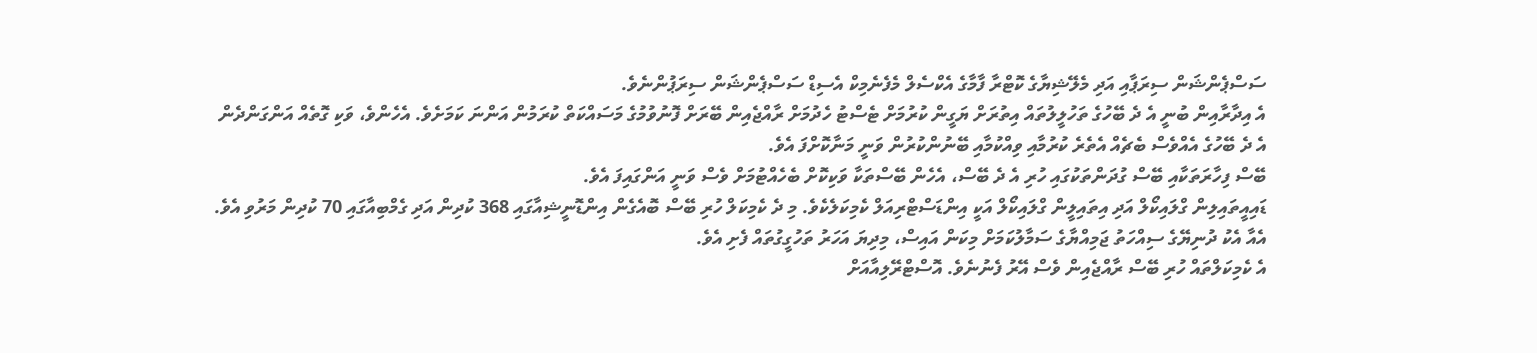ސަސްޕެންޝަން ސިރަޕާއި އަދި މެލޭޝިޔާގެ ކޮޓްރާ ފާމާގެ އެކްސެލް މެފެނެމިކް އެސިޑް ސަސްޕެންޝަން ސިރަޕުންނެވެ.
އެ އިދާރާއިން ބުނީ އެ ދެ ބޭހުގެ ތަހުލީލުތައް އިތުރަށް ޔަގީން ކުރުމަށް ޓެސްޓު ހެދުމަށް ރާއްޖެއިން ބޭރަށް ފޮނުވުމުގެ މަސައްކަތް ކުރަމުން އަންނަ ކަމަށެވެ. އެހެންވެ، ވަކި ގޮތެއް އަންގަންދެން އެ ދެ ބޭހުގެ އެއްވެސް ބެޗެއް އެތެރެ ކުރުމާއި ވިއްކުމާއި ބޭނުންކުރުން ވަނީ މަނާކޮށްފަ އެވެ.
ބޭސް ފިހާރަތަކާއި ބޭސް ގުދަންތަކުގައި ހުރި އެ ދެ ބޭސް، އެހެން ބޭސްތަކާ ވަކިކޮށް ބެހެއްޓުމަށް ވެސް ވަނީ އަންގައިފަ އެވެ.
ޑައިއީތައިލިން ގްލައިކޯލް އަދި އިތައިލީން ގްލައިކޯލް އަކީ އިންޑަސްޓްރިއަލް ކެމިކަލެކެވެ. މި ދެ ކެމިކަލް ހުރި ބޭސް ބޮއެގެން އިންޑޮނީޝިއާގައި 368 ކުދިން އަދި ގެމްބިއާގައި 70 ކުދިން މަރުވި އެވެ. އެއާ އެކު ދުނިޔޭގެ ސިއްހަތު ޖަމިއްޔާގެ ސަމާލުކަމަށް މިކަން އައިސް، މިދިޔަ އަހަރު ތަހުގީގުތައް ފެށި އެވެ.
އެ ކެމިކަލްތައް ހުރި ބޭސް ރާއްޖެއިން ވެސް އޭރު ފެނުނެވެ. އޮސްޓްރޭލިއާއަށް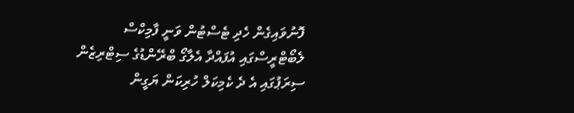ފޮނުވައިގެން ހެދި ޓެސްޓުން ވަނީ ފާމިކްސް ލެބޯޓްރީސްގައި އުފައްދާ އެލާގޯ ބްރޭންޑުގެ ސިޓްރިޒެން ސިރަޕުގައި އެ ދެ ކެމިކަލް ހުރިކަން ޔަގީން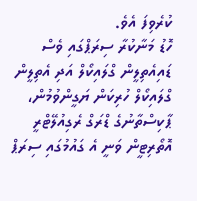ކުރެވިފަ އެވެ.
ހޮޑު މަނާކުރާ ސިރަޕްގައި ވެސް ޑައިއެތިލީން ގްލައިކޯލް އަދި އެތިލީން ގްލައިކޯލް ހުރިކަން ޔަގީންވުމުން، ޕާކިސްތާނުގެ ޑްރަގް ރެގިއުލޭޓްރީ އޮތޯރިޓީން ވަނީ އެ ގައުމުގައި ސިރަޕް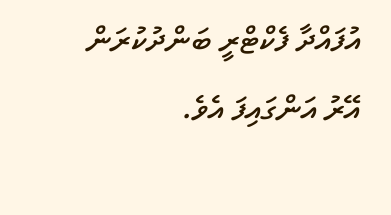އުފައްދާ ފެކްޓްރީ ބަންދުކުރަން އޭރު އަންގައިފަ އެވެ.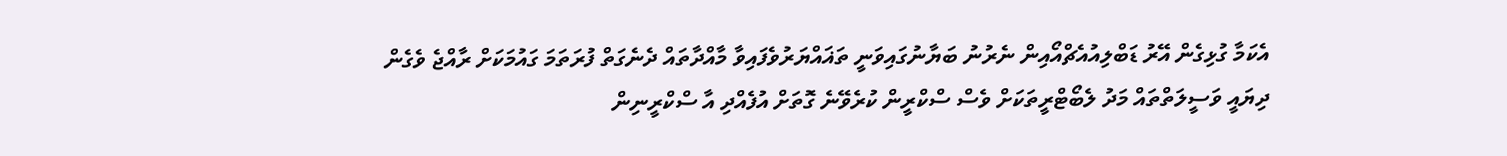އެކަމާ ގުޅިގެން އޭރު ޑަބްލިއުއެޗްއޯއިން ނެރުނު ބަޔާނުގައިވަނީ ތަޣައްޔަރުވެފައިވާ މާއްދާތައް ދެނެގަތް ފުރަތަމަ ގައުމަކަށް ރާއްޖެ ވެގެން ދިޔައީ ވަސީލަތްތައް މަދު ލެބޯޓްރީތަކަށް ވެސް ސްކްރީން ކުރެވޭނެ ގޮތަށް އުފެއްދި އާ ސްކްރީނިން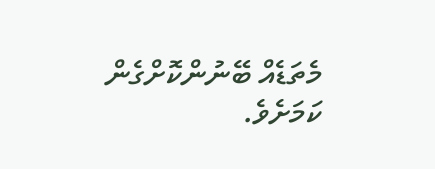މެތަޑެއް ބޭނުންކޮށްގެން ކަމަށެވެ.